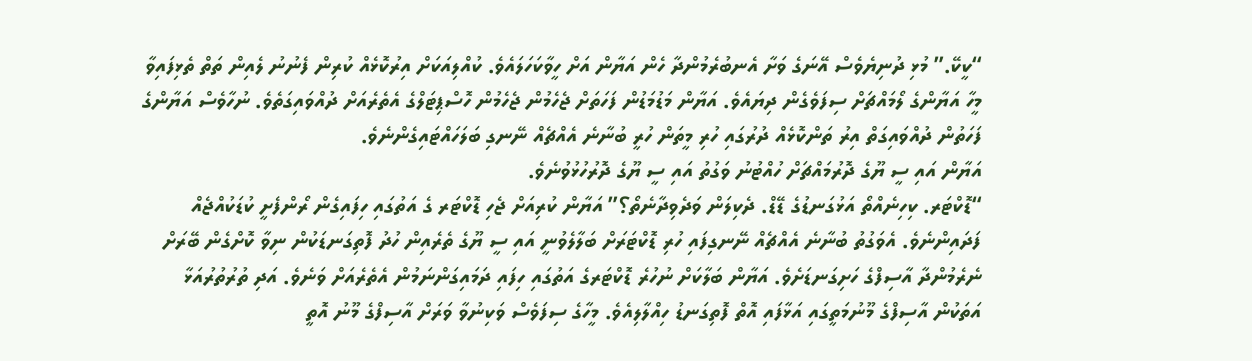“ކީކޭ.” މުޅި ދުނިޔެވެސް އޭނަގެ ވަށާ އެނބުރެމުންދާ ހެން އަޔާން އަށް ހީވާކަހަލައެވެ. ކުއްލިއަކަށް އިރުކޮޅެއް ކުރިން ފެނުނު ލެއިން ތަތް ތެޅިފައިވާ މީހާ އަޔާންގެ ލޯމައްޗަށް ސިފަވެގެން ދިޔައެވެ. އަޔާން މަޑުމަޑުން ފަހަތަށް ޖެހެމުން ޖެހެމުން ހޮސްޕިޓަލްގެ އެތެރެއަށް ދުއްވައިގަތެވެ. ނުހާވެސް އަޔާންގެ ފަހަތުން ދުއްވައިގަތް އިރު ތަންކޮޅެއް ދުރުގައި ހުރި މީތަން ހުރީ ބުނާނެ އެއްޗެއް ނޭނގި ބަލަހައްޓައިގެންނެވެ.
އަޔާން އައި ސީ ޔޫގެ ދޮރުމައްޗަށް ހުއްޓުނު ވަގުތު އައި ސީ ޔޫގެ ދޮރުހުޅުވުނެވެ.
“ޑޮކްޓަރ. ކިހިނެއްތޯ އަޅުގަނޑުގެ ޑޭޑް. ދެކިލަން ވަދެވިދާނެތޯ؟” އަޔާން ކުރިއަށް ޖެހި ޑޮކްޓަރ ގެ އަތުގައި ހިފައިގެން ރޯންފެށީ ކުޑަކުއްޖެއް ފަދައިންނެވެ. އެވަގުތު ބުނާނެ އެއްޗެއް ނޭނގިފައި ހުރި ޑޮކްޓަރަށް ބަލާލެވުނީ އައި ސީ ޔޫގެ ތެރެއިން ހުދު ފޮތިގަނޑަކުން ނިވާ ކޮށްގެން ބޭރަށް ނެރެމުންދާ އާސިފްގެ ހަށިގަނޑަށެވެ. އަޔާން ބަލާކަށް ނުހުރެ ޑޮކްޓަރގެ އަތުގައި ހިފައި ދަމައިގަންނަމުން އެތެރެއަށް ވަނެވެ. އަދި ތުރުތުރުއަޅާ އަތަކުން އާސިފްގެ މޫނުމަތީގައި އަޅާފައި އޮތް ފޮތިގަނޑު ހިއްލާލިއެވެ. މީހާގެ ސިފަވެސް ވަކިނުވާ ވަރަށް އާސިފްގެ މޫނު އޮތީ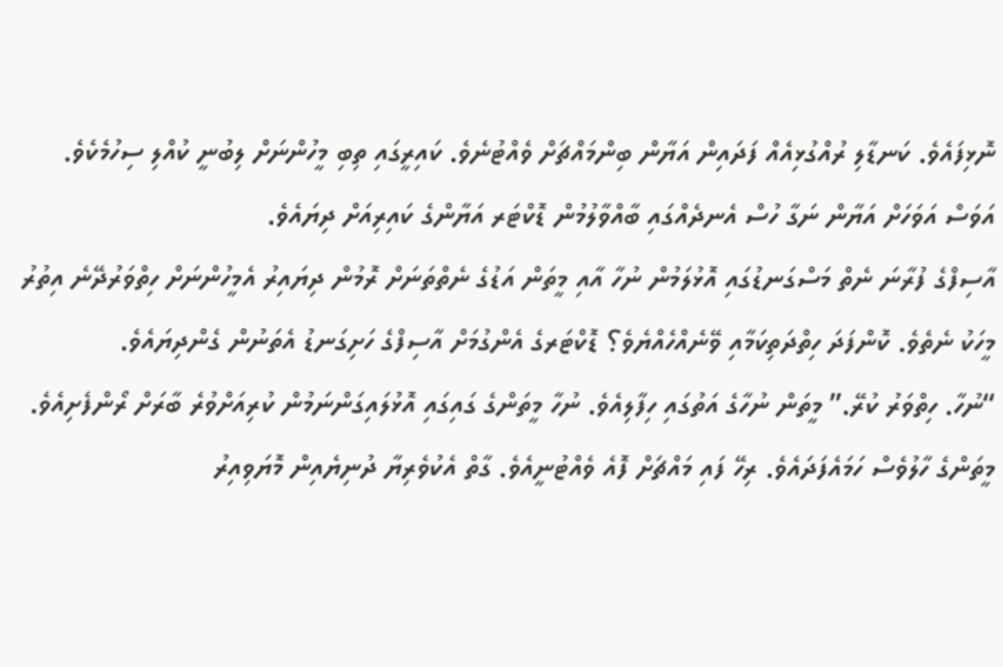ނޮޅިފައެވެ. ކަނޑާލި ރުއްގުޅިއެއް ފަދައިން އަޔާން ބިންމައްޗަށް ވެއްޓުނެވެ. ކައިރީގައި ތިބި މީހުންނަށް ލިބުނީ ކުއްލި ސިހުމެކެވެ. އަވަސް އަވަހަށް އަޔާން ނަގާ ހުސް އެނދެއްގައި ބާއްވާލުމުން ޑޮކްޓަރ އަޔާންގެ ކައިރިއަށް ދިޔައެވެ.
އާސިފްގެ ފުރާނަ ނެތް މަސްގަނޑުގައި އޮޅުލަމުން ނުހާ އާއި މީތަން އަޑުގެ ނެތްތަނަށް ރޮމުން ދިޔައިރު އެމީހުންނަށް ހިތްވަރުދޭނެ އިތުރު މީހަކު ނެތެވެ. ކޮންފަދަ ހިތްދަތިކަމާއި ވޭނެއްހެއްޔެވެ؟ ޑޮކްޓަރގެ އެންގުމަށް އާސިފްގެ ހަށިގަނޑު އެތަނުން ގެންދިޔައެވެ.
“ނުހާ. ހިތްވަރު ކުރޭ.” މީތަން ނުހާގެ އަތުގައި ހިފާލިއެވެ. ނުހާ މީތަންގެ ގައިގައި އޮޅުލައިގަންނަމުން ކުރިއަށްވުރެ ބާރަށް ރޯންފެށިއެވެ. މީތަންގެ ހާލުވެސް ހަމައެފަދައެވެ. ރިހޭ ފައި މައްޗަށް ފޮއެ ވެއްޓުނީއެވެ. ގާތް އެކުވެރިޔާ ދުނިޔެއިން މޮޔަވިއިރު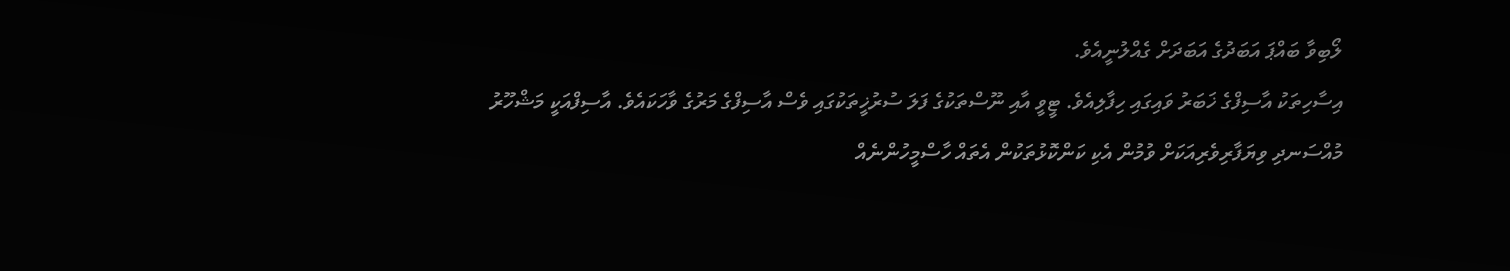ލޯބިވާ ބައްޕަ އަބަދުގެ އަބަދަށް ގެއްލުނީއެވެ.
އިސާހިތަކު އާސިފްގެ ޚަބަރު ވައިގައި ހިފާލިއެވެ. ޓީވީ އާއި ނޫސްތަކުގެ ފަލަ ސުރުޚީތަކުގައި ވެސް އާސިފްގެ މަރުގެ ވާހަކައެވެ. އާސިފްއަކީ މަޝްހޫރު މުއްސަނދި ވިޔަފާރިވެރިއަކަށް ވުމުން އެކި ކަންކޮޅުތަކުން އެތައް ހާސްމީހުންނެއް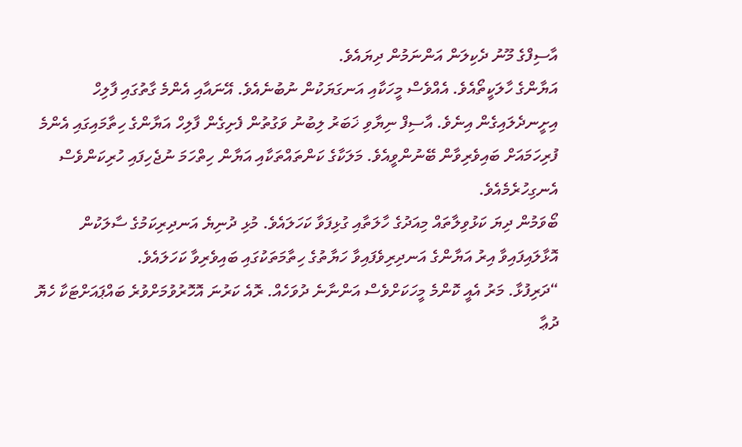އާސިފްގެ މޫނު ދެކިލަން އަންނަމުން ދިޔައެވެ.
އަޔާންގެ ހާލަކީތޯއެވެ. އެއްވެސް މީހަކާއި އަނގަޔަކުން ނުބުނެއެވެ. އޭނައާއި އެންމެ ގާތުގައި ފާލިހް އިށީނދެލައިގެން އިނެވެ. އާސިފް ނިޔާވި ޚަބަރު ލިބުނު ވަގުތުން ފެށިގެން ފާލިހް އަޔާންގެ ހިތާމައިގައި އެންމެ ފުރިހަމައަށް ބައިވެރިވާން ބޭނުންވީއެވެ. މަލަކާގެ ކަންތައްތަކާއި އަޔާން ހިތްހަމަ ނުޖެހިފައި ހުރިކަންވެސް އެނގިހުރެމެއެވެ.
ބޯވަމުން ދިޔަ ކަޅުވިލާތައް މިއަދުގެ ހާލަތާއި ގުޅިފަވާ ކަހަލައެވެ. މުޅި ދުނިޔެ އަނދިރިކަމުގެ ސާލަކުން އޮޅާލައިފައިވާ އިރު އަޔާންގެ އަނދިރިވެފައިވާ ހަޔާތުގެ ހިތާމަތަކުގައި ބައިވެރިވާ ކަހަލައެވެ.
“ދަރިފުޅާ. މަރު އެއީ ކޮންމެ މީހަކަށްވެސް އަންނާނެ ދުވަހެއް. ރޮއެ ކަރުނަ އޮހޮރުވުމަށްވުރެ ބައްޕައަށްޓަކާ ހެޔޮ ދުޢާ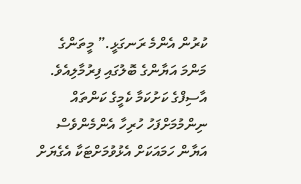ކުރުން އެންމެ ރަނގަޅީ.” މީތަންގެ މަންމަ އަޔާންގެ ބޮލުގައި ފިރުމާލިއެވެ. އާސިފްގެ ކަށުކަމާ ކެމީގެ ކަންތައް ނިންމުމަށްފަހު ހުރިހާ އެންމެންވެސް އަޔާން ހަމައަކަށް އެޅުވުމަށްޓަކާ އެގެޔަށް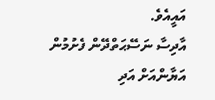އައީއެވެ.
އާދިސާ ނަސޭޙަތްދޭން ފެށުމުން އަޔާންއަށް އަދި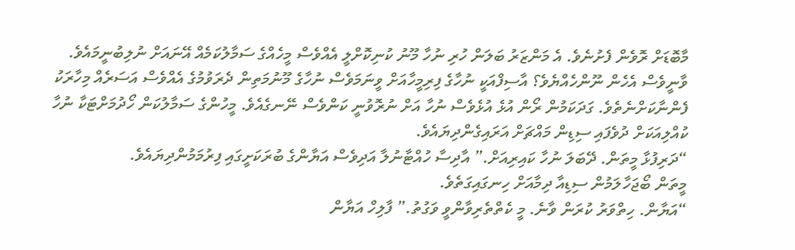މާބޮޑަށް ރޮވެން ފެށުނެވެ. އެ މަންޒަރު ބަލަން ހުރި ނުހާ މޫނު ކުނިކޮށްލީ އެއްވެސް މީހެއްގެ ސަމާލުކަމެއް އޭނައަށް ނުލިބުނީމައެވެ. ވާނީވެސް އެހެން ނޫންހެއްޔެވެ؟ އާސިފްއަކީ ނުހާގެ ފިރިމީހާއަށް ވީނަމަވެސް ނުހާގެ މޫނުމަތިން ދެރަވުމުގެ އެއްވެސް އަސަރެއް މިހާރަކު ފެންނާކަށްނެތެވެ. ގަދަކަމުން ރޯން އުޅެ އުޅެވެސް ނުހާ އަށް ނުރޮވުނީ ކަންވެސް ނޭނގެއެވެ. މީހުންގެ ސަމާލުކަން ހޯދުމަށްޓަކާ ނުހާ ކުއްލިއަކަށް ދުވެފައި ސިޑިން މައްޗަށް އަރައިގެންދިޔައެވެ.
“ދަރިފުޅާ މީތަން. ދޭބަލަ ނުހާ ކައިރިއަށް.” އާދިސާ ހުއްޓާނުލާ އަދިވެސް އަޔާންގެ ބުރަކަށީގައި ފިރުމަމުންދިޔައެވެ.
މީތަން ބޯޖަހާލަމުން ސިޑިއާ ދިމާއަށް ހިނގައިގަތެވެ.
“އަޔާން. ހިތްވަރު ކުރަން ވާނެ. މީ ކެތްތެރިވާންވީ ވަގުތު.” ފާލިހް އަޔާން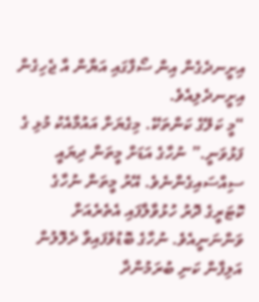އިށީނދެގެން އިން ސޯފާގައި އަޔާން އާ ޖެހިގެން އިށީނދެލިއެވެ.
“މީ ކަލޭގެ ކަންތަކޭ. މިގެޔަށް އައުމާއެކު މުޅި ގެ ފަޅުވަނީ.” ނުހާގެ އަޑަށް މީތަން ދިޔައީ ސިއްސައިގެންނެވެ. އޭރު މީތަން ނުހާގެ ކޮޓަރީގެ ދޮރު ހުޅުވާލާފައި އެތެރެއަށް ވަންނަނީއެވެ. ނުހާގެ ބޮޑުވެފައިވާ ދެލޮލުން އަލިފާން ކަނި ބުރަމުންދާ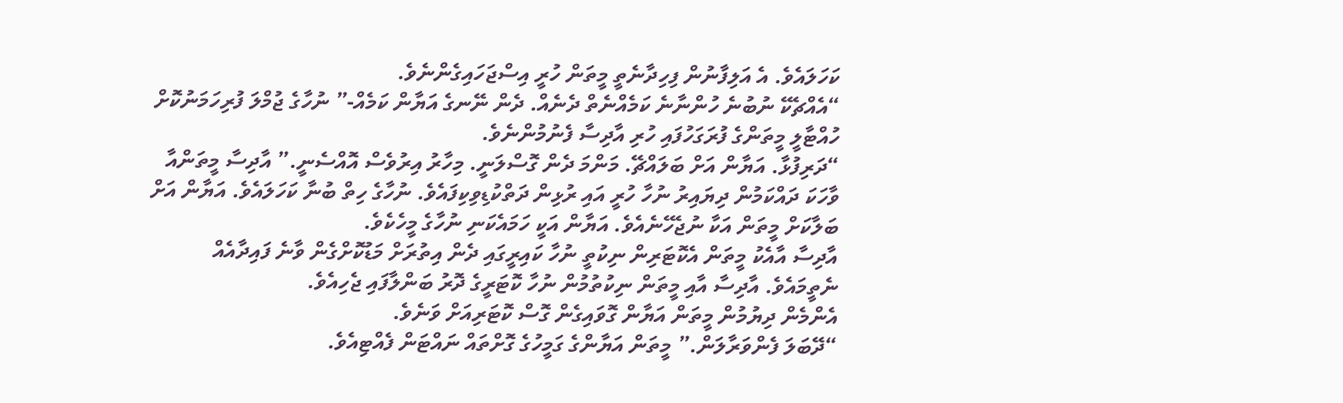ކަހަލައެވެ. އެ އަލިފާނުން ފިހިދާނެތީ މީތަން ހުރީ އިސްޖަހައިގެންނެވެ.
“އެއްޗެކޭ ނުބުނެ ހުންނާނެ ކަމެއްނެތް ދެނެއް. ދެން ނޭނގެ އަޔާން ކަމެއް-” ނުހާގެ ޖުމްލަ ފުރިހަމަނުކޮށް ހުއްޓާލީ މީތަންގެ ފުރަގަހުފައި ހުރި އާދިސާ ފެނުމުންނެވެ.
“ދަރިފުޅާ. އަޔާން އަށް ބަލައްޗޭ. މަންމަ ދެން ގޮސްލަނީ. މިހާރު އިރުވެސް އޮއްސެނީ.” އާދިސާ މީތަންއާ ވާހަކަ ދައްކަމުން ދިޔައިރު ނުހާ ހުރީ އައި ރުޅިން ދަތްކުޑިވިކިފައެވެ. ނުހާގެ ހިތް ބުނާ ކަހަލައެވެ. އަޔާން އަށް ބަލާކަށް މީތަން އަކާ ނުޖެހޭނެއެވެ. އަޔާން އަކީ ހަމައެކަނި ނުހާގެ މީހެކެވެ.
އާދިސާ އާއެކު މީތަން އެކޮޓަރިން ނިކުތީ ނުހާ ކައިރީގައި ދެން އިތުރަށް މަޑުކޮށްގެން ވާނެ ފައިދާއެއް ނެތީމައެވެ. އާދިސާ އާއި މީތަން ނިކުތުމުން ނުހާ ކޮޓަރީގެ ދޮރު ބަންލާފައި ޖެހިއެވެ.
އެންމެން ދިޔުމުން މީތަން އަޔާން ގޮވައިގެން ގޮސް ކޮޓަރިއަށް ވަނެވެ.
“ދޭބަލަ ފެންވަރާލަން.” މީތަން އަޔާންގެ ގަމީހުގެ ގޮށްތައް ނައްޓަން ފެއްޓިއެވެ.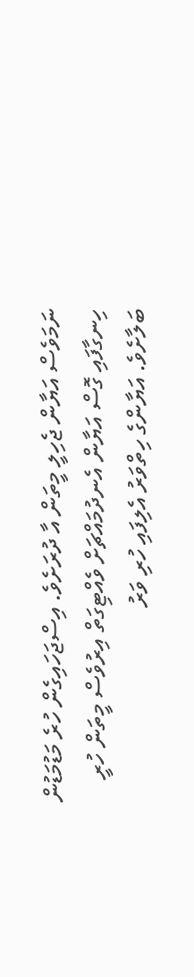ނަމަވެސް އަޔާން ޖެހިލީ މީތަން އާ ދުރަށެވެ. އިސްޖަހައިގެން ހުރެ މަޑުމަޑުން ހިނގާފައި ގޮސް އަޔާން އެނދުމައްޗަށް ވެއްޓިގަތް އިރުވެސް މީތަން ހުރީ ބަލާށެވެ. އަޔާންގެ ހިތްވަރު އެލިފައި ހުރި ވަރު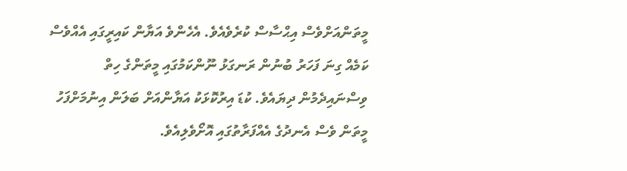މީތަންއަށްވެސް އިޙްސާސް ކުރެވެއެވެ. އެހެންވެ އަޔާން ކައިރީގައި އެއްވެސް ކަމެއް ގިނަ ފަހަރު ބުނުން ރަނގަޅު ނޫންކަމުގައި މީތަންގެ ހިތް ވިސްނައިދެމުން ދިޔައެވެ. ކުޑަ އިރުކޮޅަކު އަޔާންއަށް ބަލަން އިނުމަށްފަހު މީތަން ވެސް އެނދުގެ އެއްފަރާތުގައި އޮށޯވެލިއެވެ.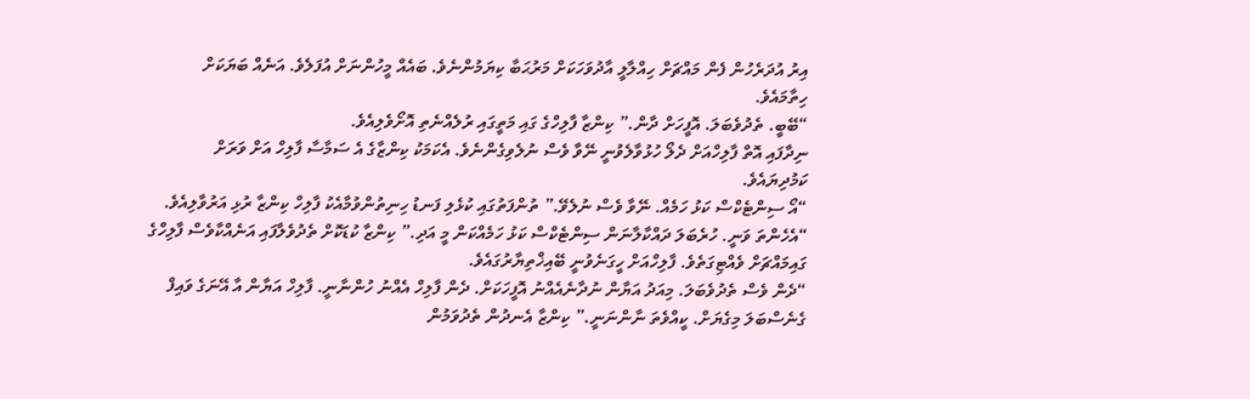އިރު އުދަރެހުން ފެން މައްޗަށް ހިއްލާލީ އާދުވަހަކަށް މަރުޙަބާ ކިޔަމުންނެވެ. ބައެއް މީހުންނަށް އުފަލެވެ. އަނެއް ބަޔަކަށް ހިތާމައެވެ.
“ބޭބީ. ތެދުވެބަލަ. އޮފީހަށް ދާން.” ކިންޒާ ފާލިހްގެ ގައި މަތީގައި ރުލެއްނެތި އޮށޯވެލިއެވެ.
ނިދާފައި އޮތް ފާލިހްއަށް ދެލޯ ހުޅުވާލެވުނީ ނޭވާ ވެސް ނުލެވިގެންނެވެ. އެކަމަކު ކިންޒާގެ އެ ސަމާސާ ފާލިހް އަށް ވަރަށް ކަމުދިޔައެވެ.
“އޯ ސިންޓެކްސް ކަޅު ހަމެއް. ނޭވާ ވެސް ނުލެވޭ.” ތުންފަތުގައި ކުޅެލި ފަނޑު ހިނިތުންވުމާއެކު ފާލިހް ކިންޒާ ރުޅި އަރުވާލިއެވެ.
“އެހެންތަ ވަނީ. ހުރެބަލަ ދައްކާލާނަން ސިންޓެކްސް ކަޅު ހަމެއްކަން މީ އަދި.” ކިންޒާ ކުޑަކޮށް ތެދުވެލާފައި އަނެއްކާވެސް ފާލިހްގެ ގައިމައްޗަށް ވެއްޓިގަތެވެ. ފާލިހްއަށް ހީގަނެވުނީ ބޭއިޚްތިޔާރުގައެވެ.
“ދެން ވެސް ތެދުވެބަލަ. މިއަދު އަޔާން ނުދާނެއެއްނު އޮފީހަކަށް. ދެން ފާލިހް އެއްނު ހުންނާނީ. ފާލިހް އަޔާން އާ އޭނަގެ ވައިފް ގެނެސްބަލަ މިގެޔަށް. ކީއްވެތަ ނާންނަނީ.” ކިންޒާ އެނދުން ތެދުވަމުން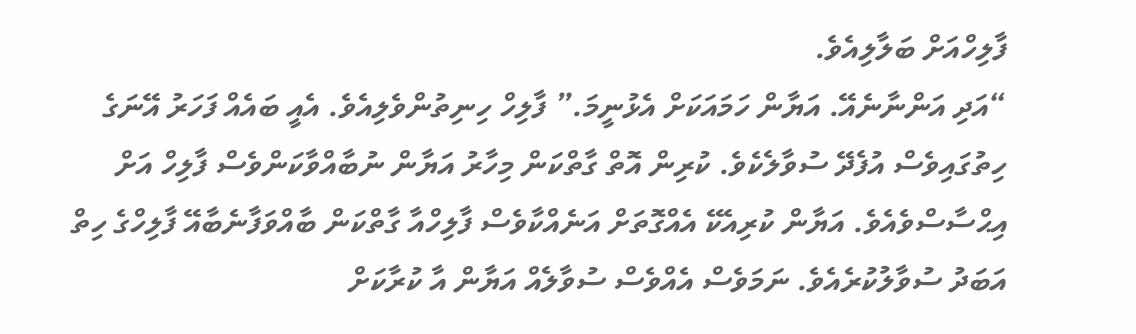ފާލިހްއަށް ބަލާލިއެވެ.
“އަދި އަންނާނެއޭ. އަޔާން ހަމައަކަށް އެޅުނީމަ.” ފާލިހް ހިނިތުންވެލިއެވެ. އެއީ ބައެއް ފަހަރު އޭނަގެ ހިތުގައިވެސް އުފެދޭ ސުވާލެކެވެ. ކުރިން އޮތް ގާތްކަން މިހާރު އަޔާން ނުބާއްވާކަންވެސް ފާލިހް އަށް އިޙްސާސްވެއެވެ. އަޔާން ކުރިއެކޭ އެއްގޮތަށް އަނެއްކާވެސް ފާލިހްއާ ގާތްކަން ބާއްވަފާނެބާއޭ ފާލިހްގެ ހިތް އަބަދު ސުވާލުކުރެއެވެ. ނަމަވެސް އެއްވެސް ސުވާލެއް އަޔާން އާ ކުރާކަށް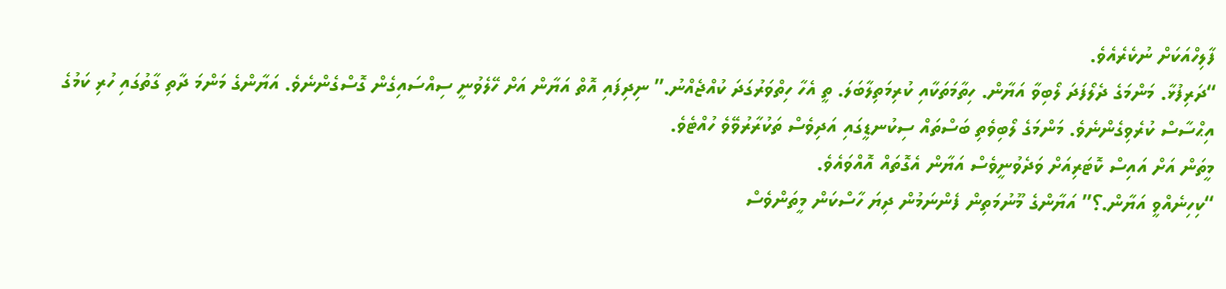ފާލިހްއަކަށް ނުކެރެއެވެ.
“ދަރިފުޅާ. މަންމަގެ ދެލޯފަދަ ލޯބިވާ އަޔާން. ހިތާމަތަކާއި ކުރިމަތިލާބަލަ. ތީ އެހާ ހިތްވަރުގަދަ ކުއްޖެއްނު.” ނިދިފައި އޮތް އަޔާން އަށް ހޭލެވުނީ ސިއްސައިގެން ގޮސްގެންނެވެ. އަޔާންގެ މަންމަ ދާތި ގާތުގައި ހުރި ކަމުގެ އިޙްސާސް ކުރެވިގެންނެވެ. މަންމަގެ ލޯބިވެތި ބަސްތައް ސިކުނޑީގައި އަދިވެސް ތަކުރާރުވޭވެ ހުއްޓެވެ.
މީތަން އަށް އައިސް ކޮޓަރިއަށް ވަދެވުނީވެސް އަޔާން އެގޮތައް އޮއްވައެވެ.
“ކިހިނެއްވީ އަޔާން.؟” އަޔާންގެ މޫނުމަތިން ފެންނަމުން ދިޔަ ހާސްކަން މީތަންވެސް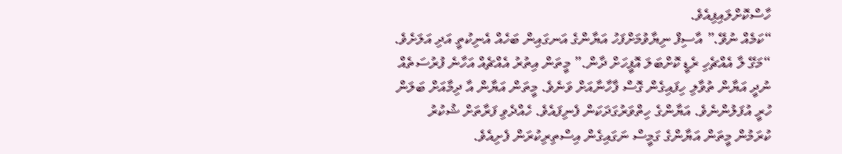ހާސްކޮށްލައިފިއެވެ.
“ކަމެއް ނުވޭ.” އާސިފް ނިޔާވުމަށްފަހު އަޔާންގެ އަނގައިން ބަހެއް އެނިކުތީ އަދި އަލަށެވެ.
“މަގޭ ލާ އެއްޗެހި ރެޑީ ކޮށްބަލަ އޮފީހަށް ދާން.” މީތަން އިތުރު އެއްޗެއް އަހާނެ ފުރުސަތެއް ނުދީ އަޔާން ތުވާލި ހިފައިގެން ގޮސް ފާހާނާއަށް ވަނެވެ. މީތަން އަޔާން އާ ދިމާއަށް ބަލަން ހުރީ އުފަލުންނެވެ. އަޔާންގެ ހިތްވަރުގަދަކަން ފެނިފައެވެ. ހެއްދެވި ފަރާތަށް ޝުކުރު ކުރަމުން މީތަން އަޔާންގެ ގަމީސް ނަގައިގެން އިސްތިރިކުރަން ފެށިއެވެ.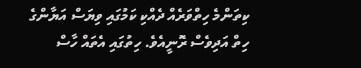ކިތަންމެ ހިތްވަރެއް ދެއްކި ކަމުގައި ވިޔަސް އަޔާންގެ ހިތް އަދިވެސް ރޮނީއެވެ. ހިތުގައި އެތައް ހާސް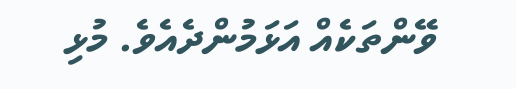ވޭންތަކެއް އަޅަމުންދެއެވެ. މުޅި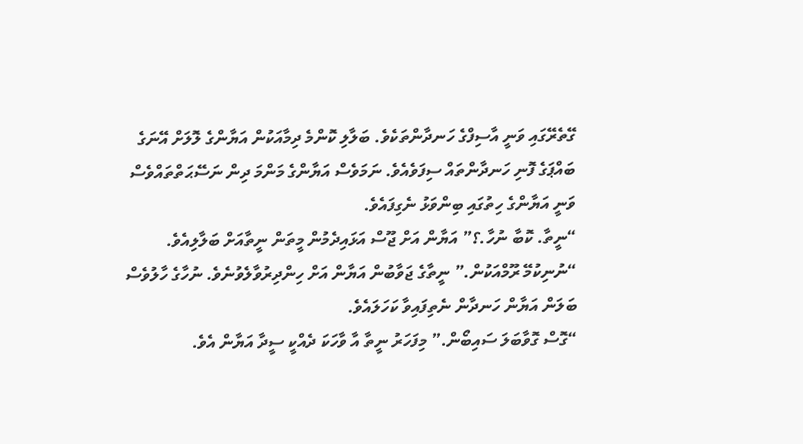ގޭތެރޭގައި ވަނީ އާސިފްގެ ހަނދާންތަކެވެ. ބަލާލި ކޮންމެ ދިމާއަކުން އަޔާންގެ ލޮލަށް އޭނަގެ ބައްޕަގެ ފޮނި ހަނދާންތައް ސިފަވެއެވެ. ނަމަވެސް އަޔާންގެ މަންމަ ދިން ނަސޭޙަތްތައްވެސް ވަނީ އަޔާންގެ ހިތުގައި ބިންވަޅު ނެގިފައެވެ.
“ނީތާ. ކޮބާ ނުހާ.؟” އަޔާން އަށް ޖޫސް އަޅައިދެމުން މީތަން ނީތާއަށް ބަލާލިއެވެ.
“ނުނިކުމޭ ރޫމްއަކުން.” ނީތާގެ ޖަވާބުން އަޔާން އަށް ހިންދިރުވާލެވުނެވެ. ނުހާގެ ހާލުވެސް ބަލަން އަޔާން ހަނދާން ނެތިފައިވާ ކަހަލައެވެ.
“ގޮސް ގޮވާބަލަ ސައިބޯން.” މިފަހަރު ނީތާ އާ ވާހަކަ ދެއްކީ ސީދާ އަޔާން އެވެ.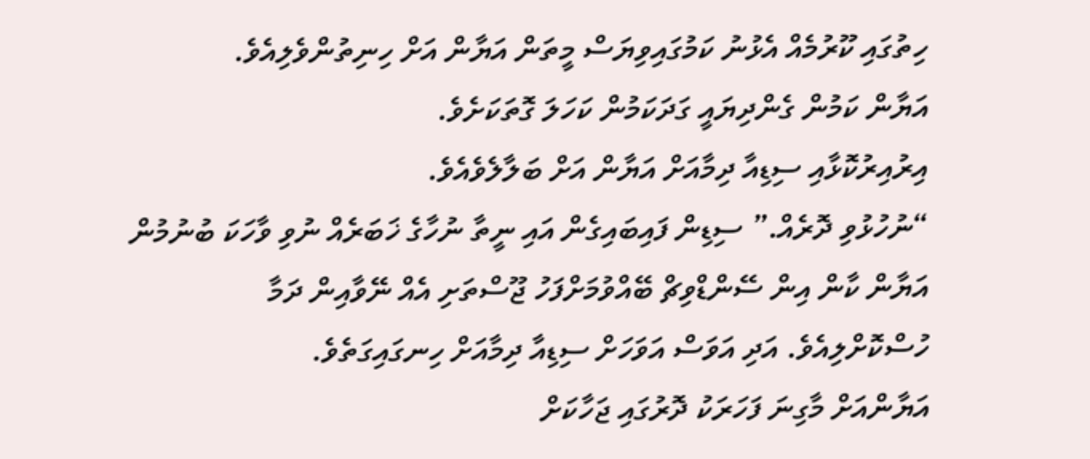ހިތުގައި ކޫރުމެއް އެޅުނު ކަމުގައިވިޔަސް މީތަން އަޔާން އަށް ހިނިތުންވެލިއެވެ.
އަޔާން ކަމުން ގެންދިޔައީ ގަދަކަމުން ކަހަލަ ގޮތަކަށެވެ.
އިރުއިރުކޮޅާއި ސިޑިއާ ދިމާއަށް އަޔާން އަށް ބަލާލެވެއެވެ.
“ނުހުޅުވި ދޮރެއް.” ސިޑިން ފައިބައިގެން އައި ނީތާ ނުހާގެ ޚަބަރެއް ނުވި ވާހަކަ ބުނުމުން އަޔާން ކާން އިން ސޭންޑްވިޗް ބޭއްވުމަށްފަހު ޖޫސްތަށި އެއް ނޭވާއިން ދަމާ ހުސްކޮށްލިއެވެ. އަދި އަވަސް އަވަހަށް ސިޑިއާ ދިމާއަށް ހިނގައިގަތެވެ.
އަޔާންއަށް މާގިނަ ފަހަރަކު ދޮރުގައި ޖަހާކަށް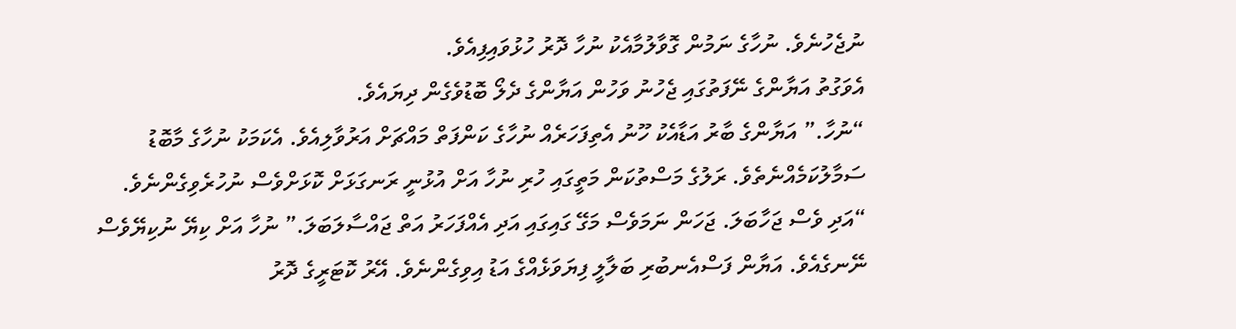ނުޖެހުނެވެ. ނުހާގެ ނަމުން ގޮވާލުމާއެކު ނުހާ ދޮރު ހުޅުވައިފިއެވެ.
އެވަގުތު އަޔާންގެ ނޭފަތުގައި ޖެހުނު ވަހުން އަޔާންގެ ދެލޯ ބޮޑުވެގެން ދިޔައެވެ.
“ނުހާ.” އަޔާންގެ ބާރު އަޑާއެކު ހޫނު އެތިފަހަރެއް ނުހާގެ ކަންފަތް މައްޗަށް އަރުވާލިއެވެ. އެކަމަކު ނުހާގެ މާބޮޑު ސަމާލުކަމެއްނެތެވެ. ރަލުގެ މަސްތުކަން މަތީގައި ހުރި ނުހާ އަށް އުޅުނީ ރަނގަޅަށް ކޮޅަށްވެސް ނުހުރެވިގެންނެވެ.
“އަދި ވެސް ޖަހާބަލަ. ޖަހަން ނަމަވެސް މަގޭ ގައިގައި އަދި އެއްފަހަރު އަތް ޖައްސާލަބަލަ.” ނުހާ އަށް ކިޔޭ ނުކިޔޭވެސް ނޭނގެއެވެ. އަޔާން ފަސްއެނބުރި ބަލާލީ ފިޔަވަޅެއްގެ އަޑު އިވިގެންނެވެ. އޭރު ކޮޓަރީގެ ދޮރު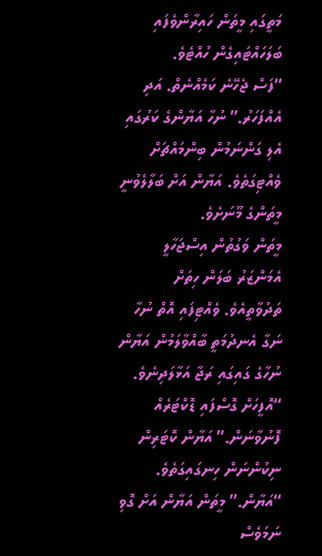މަތީގައި މީތަން ހައިރާންވެފައި ބަލަހައްޓައިގެން ހުއްޓެވެ.
“ފަސް ޖެހޭނެ ކަމެއްނެތް. އަދި އެއްފަހަރު.” ނުހާ އަޔާންގެ ކަރުގައި އެލި ގަންނަމުން ބިންމައްޗަށް ވެއްޓިގަތެވެ. އަޔާން އަށް ބަލާލެވުނީ މީތަންގެ މޫނަށެވެ.
މީތަން ވަގުތުން އިސްޖަހާލީ އެމަންޒަރު ބަލަން ހިތަށް ތަދުވާތީއެވެ. ވެއްޓިފައި އޮތް ނުހާ ނަގާ އެނދުމަތީ ބާއްވާލަމުން އަޔާން ނުހާގެ ގައިގައި ރަޖާ އަޅާލަދިނެވެ.
“އޮފީހަށް ގޮސްފައި ޑޮކްޓަރެއް ފޮނުވާނަން.” އަޔާން ކޮޓަރިން ނިކުންނަން ހިނގައިގަތެވެ.
“އަޔާން.” މީތަން އަޔާން އަށް ގޮވި ނަމަވެސް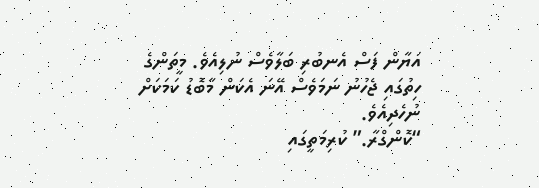އަޔާން ފަސް އެނބުރި ބަލާވެސް ނުލިއެވެ. މީތަންގެ ހިތުގައި ޖެހުނު ނަމަވެސް އޭނަ އެކަން މާބޮޑު ކަމަކަށް ނުހެދިއެވެ.
“ކޮންގްރާ.” ކުރިމަތީގައި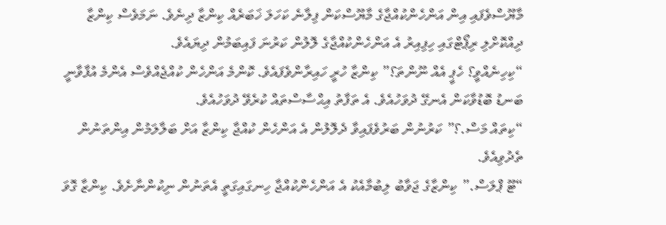މާޔޫސްވެފައި އިން އަންހެންކުއްޖާގެ މާޔޫސްކަން ފިލާނެ ކަހަލަ ޚަބަރެއް ކިންޒާ ދިނެވެ. ނަމަވެސް ކިންޒާ ދިއްކޮށްލި ރިޕޯޓްގައި ހިފިއިރު އެ އަންހެންކުއްޖާގެ ލޮލުން ކަރުނަ ފައިބަމުން ދިޔައެވެ.
“ކިހިނެއްވީ؟ ހެޕީ އެއް ނޫންތަ؟” ކިންޒާ ހުރީ ހައިރާންވެފައެވެ. ކޮންމެ އަންހެން ކުއްޖެއްވެސް އެންމެ އުފާވާނީ ބަނޑު ބޮޑުވާކަން އެނގޭ ދުވަހުއެވެ. އެ ތަފާތު އިޙްސާސްތައް ކުރެވޭ ދުވަހުއެވެ.
“ކިތައް މަސް.؟” ކަރުނުން ބަރުވެފައިވާ ދެލޮލުން އެ އަންހެން ކުއްޖާ ކިންޒާ އަށް ބަލާލަމުން އިންތަނުން ތެދުވިއެވެ.
“ޓޫ ޕްލަސް.” ކިންޒާގެ ޖަވާބު ލިބުމާއެކު އެ އަންހެންކުއްޖާ ހިނގައިގަތީ އެތަނުން ނިކުންނާށެވެ. ކިންޒާ ގޮވަ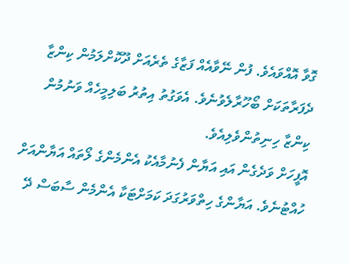ގޮވާ އޮއްވައެވެ. ފުން ނޭވާއެއް ފަޒާގެ ތެރެއަށް ދޫކޮށްލަމުން ކިންޒާ ދެފަރާތަކަށް ބޯހޫރާލެވުނެވެ. އެވަގުތު އިތުރު ބަލިމީހެއް ވަނުމުން ކިންޒާ ހިނިތުންވެލިއެވެ.
އޮފީހަށް ވަދެގެން އައި އަޔާން ފެނުމާއެކު އެންމެންގެ ލޯތައް އަޔާންއަށް ހުއްޓުނެވެ. އަޔާންގެ ހިތްވަރުގަދަ ކަމަށްޓަކާ އެންމެން ސާބަސް ދޭ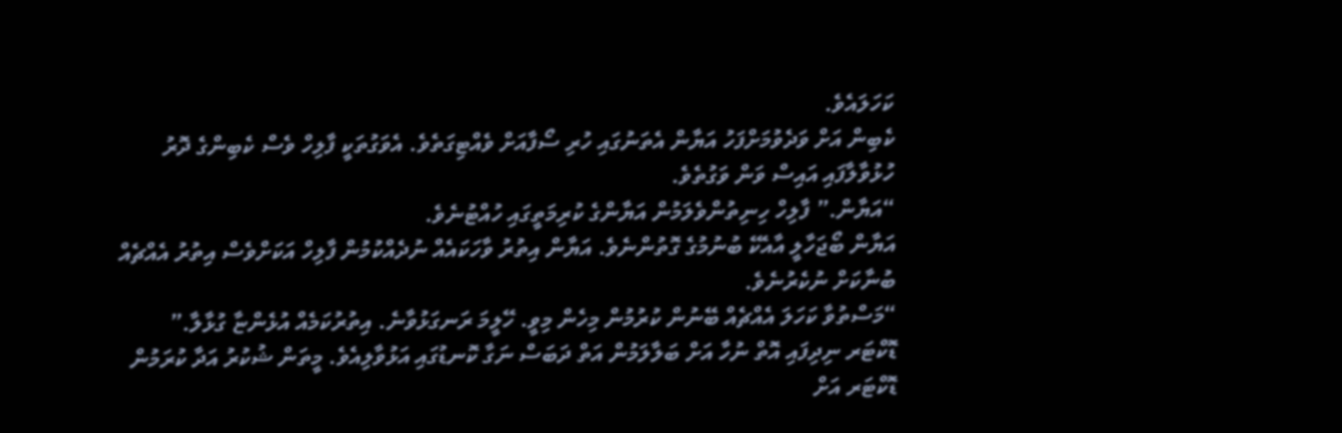ކަހަލައެވެ.
ކެބިން އަށް ވަދެވުމަށްފަހު އަޔާން އެތަނުގައި ހުރި ސޯފާއަށް ވެއްޓިގަތެވެ. އެވަގުތަކީ ފާލިހް ވެސް ކެބިންގެ ދޮރު ހުޅުވާލާފައި އައިސް ވަން ވަގުތެވެ.
“އަޔާން.” ފާލިހް ހިނިތުންވެލަމުން އަޔާންގެ ކުރިމަތީގައި ހުއްޓުނެވެ.
އަޔާން ބޯޖަހާލީ އާއެކޭ ބުނުމުގެ ގޮތުންނެވެ. އަޔާން އިތުރު ވާހަކައެއް ނުދެއްކުމުން ފާލިހް އަކަށްވެސް އިތުރު އެއްޗެއް ބުނާކަށް ނުކެރުނެވެ.
“މަސްތުވާ ކަހަލަ އެއްޗެއް ބޭނުން ކުރުމުން މިހެން މިވީ. ހޭލީމަ ރަނގަޅުވާނެ. އިތުރުކަމެއް އުޅެންޏާ ގުޅާލާ.” ޑޮކްޓަރ ނިދިފައި އޮތް ނުހާ އަށް ބަލާލަމުން އަތް ދަބަސް ނަގާ ކޮނޑުގައި އަޅުވާލިއެވެ. މީތަން ޝުކުރު އަދާ ކުރަމުން ޑޮކްޓަރ އަށް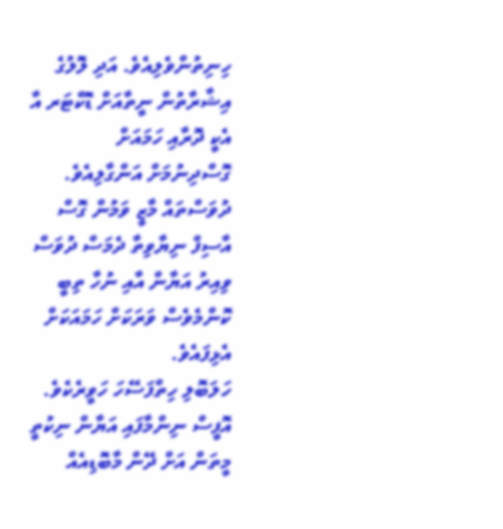ހިނިތުންވެލިއެވެ. އަދި ލޮލުގެ އިޝާރާތުން ނީތާއަށް ޑޮކްޓަރ އާ އެކީ ދޮރާއި ހަމައަށް ގޮސްދިނުމަށް އަންގާލިއެވެ.
ދުވަސްތައް މާޒީ ވަމުން ގޮސް އާސިފް ނިޔާވިތާ ދެމަސް ދުވަސް ވިއިރު އަޔާން އާއި ނުހާ ތިބީ ކޮންމެވެސް ވަރަކަށް ހަމައަކަށް އެޅިފައެވެ.
ހަލަބޮލި ހިތްފަސޭހަ ހަވީރެކެވެ. އޮފީސް ނިންމާފައި އަޔާން ނިކުތީ މީތަން އަށް ދޭން މާބޮޑިއެއް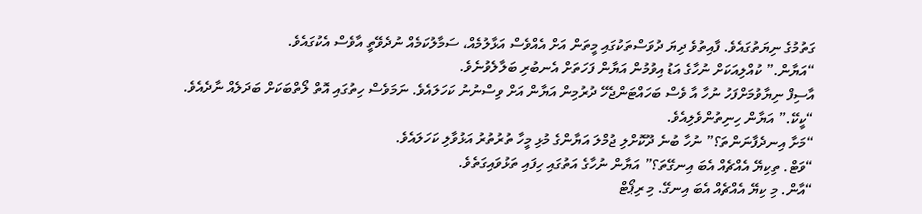ގަތުމުގެ ނިޔަތުގައެވެ. ފާއިތުވެ ދިޔަ ދުވަސްތަކުގައި މީތަން އަށް އެއްވެސް އަޅާލުމެއް، ސަމާލުކަމެއް ނުދެވޭތީ އާވެސް އެކުގައެވެ.
“އަޔާން.” ކުއްލިއަކަށް ނުހާގެ އަޑު އިވުމުން އަޔާން ފަހަތަށް އެނބުރި ބަލާލެވުނެވެ.
އާސިފް ނިޔާވުމަށްފަހު ނުހާ އާ ވެސް ބަހައްޓަންޖެހޭ ދުރުމިން އަޔާން އަށް ވިސްނުނު ކަހަލައެވެ. ނަމަވެސް ހިތުގައި އޮތް ލޯތްބަކަށް ބަދަލެއް ނާދެއެވެ.
“ކީކޭ.” އަޔާން ހިނިތުންވެލިއެވެ.
“މަށާ އިނދެފާނަންތަ؟” ނުހާ ބުނެ ދޫކޮށްލި ޖުމްލަ އަޔާންގެ މުޅި މީހާ ތުރުތުރު އަޅުވާލި ކަހަލައެވެ.
“ވަޓް. ތިކިޔޭ އެއްޗެއް އެބަ އިނގޭތަ؟” އަޔާން ނުހާގެ އަތުގައި ހިފައި ތަޅުވައިގަތެވެ.
“އާން. މި ކިޔޭ އެއްޗެއް އެބަ އިނގޭ. މި ރިޕޯޓް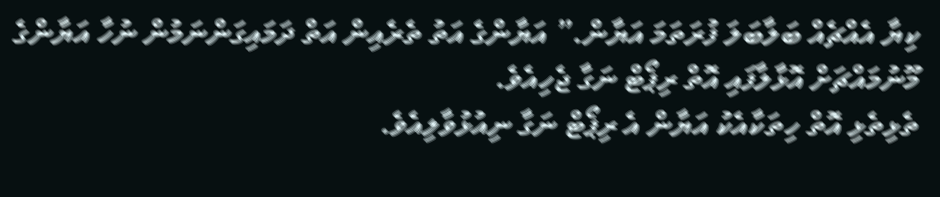ކިޔާ އެއްޗެއް ބަލާބަލަ ފުރަތަމަ އަޔާން.” އަޔާންގެ އަތު ތެރެއިން އަތް ދަމައިގަންނަމުން ނުހާ އަޔާންގެ މޫނުމައްޗަށް އޮޅާލާފައި އޮތް ރިޕޯޓް ނަގާ ޖެހިއެވެ.
ތެޅިތެޅި އޮތް ހިތަކާއެކު އަޔާން އެ ރިޕޯޓް ނަގާ ނިއުޅުވާލިއެވެ.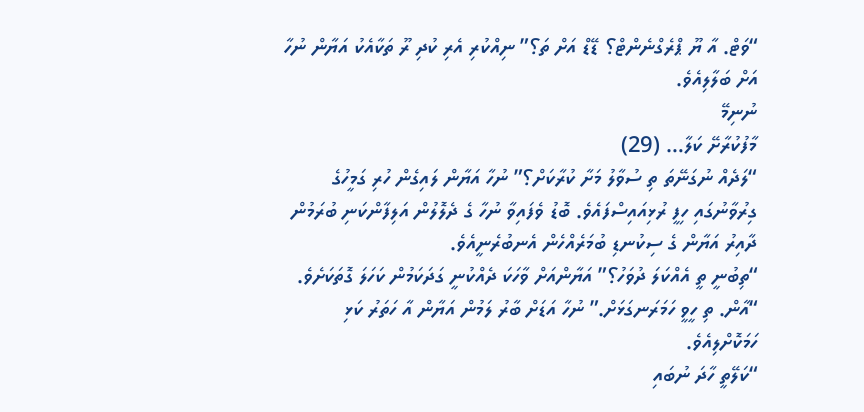“ވަޓް. އާ ޔޫ ޕްރެގްނެންޓް؟ ޑޭޑް އަށް ތަ؟” ނިއްކުރި އެރި ކުދި ރޫ ތަކާއެކު އަޔާން ނުހާ އަށް ބަލާލިއެވެ.
ނުނިމޭ
މާފުކުރާށޭ ކަލާ… (29)
“ލަދެއް ނުގަނޭތަ ތި ސުވާލު މަށާ ކުރާކަށް؟” ނުހާ އަޔާން ލައިގެން ހުރި ގަމީހުގެ ގިރުވާނުގައި ހިފީ ރުޅިއައިސްފައެވެ. ބޮޑު ވެފައިވާ ނުހާ ގެ ދެލޮލުން އަލިފާންކަނި ބުރަމުން ދާއިރު އަޔާން ގެ ސިކުނޑި ބުމަރެއްހެން އެނބުރެނީއެވެ.
“ތިބުނީ ތީ އެއްކަލަ ދުވަހު؟” އަޔާންއަށް ވާހަކަ ދެއްކުނީ ގަދަކަމުން ކަހަލަ ގޮތަކަށެވެ.
“އާން. ތި ހީވީ ހަމަރަނގަޅަށް.” ނުހާ އަޑަށް ބާރު ލަމުން އަޔާން އާ ހަތަރު ކަޅި ހަމަކޮށްލިއެވެ.
“ކަލޭތީ ހާދަ ނުބައި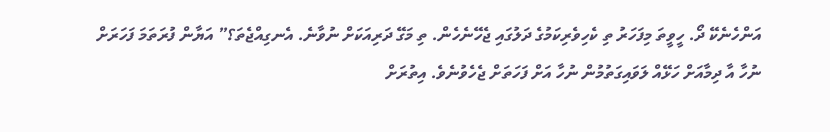އަންހެނެކޭ ދޯ. ހީވީތަ މިފަހަރު ތި ކެހިވެރިކަމުގެ ދަލުގައި ޖެހޭނެހެން. ތި މަގޭ ދަރިއަކަށް ނުވާނެ. އެނގިއްޖެތަ؟” އަޔާން ފުރަތަމަ ފަހަރަށް ނުހާ އާ ދިމާއަށް ހަޅޭއް ލަވައިގަތުމުން ނުހާ އަށް ފަހަތަށް ޖެހެވުނެވެ. އިތުރަށް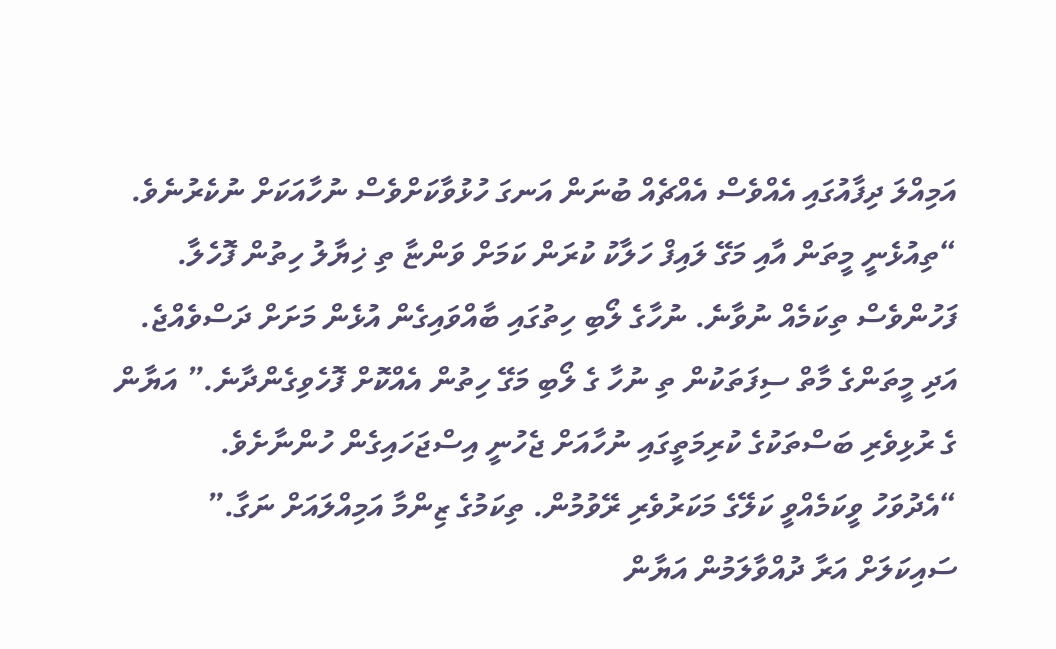އަމިއްލަ ދިފާއުގައި އެއްވެސް އެއްޗެއް ބުނަން އަނގަ ހުޅުވާކަށްވެސް ނުހާއަކަށް ނުކެރުނެވެ.
“ތިއުޅެނީ މީތަން އާއި މަގޭ ލައިފް ހަލާކު ކުރަން ކަމަށް ވަންޏާ ތި ޚިޔާލު ހިތުން ފޮހެލާ. ފަހުންވެސް ތިކަމެއް ނުވާނެ. ނުހާގެ ލޯބި ހިތުގައި ބާއްވައިގެން އުޅެން މަށަށް ދަސްވެއްޖެ. އަދި މީތަންގެ މާތް ސިފަތަކުން ތި ނުހާ ގެ ލޯބި މަގޭ ހިތުން އެއްކޮށް ފޮހެވިގެންދާނެ.” އަޔާން ގެ ރުޅިވެރި ބަސްތަކުގެ ކުރިމަތީގައި ނުހާއަށް ޖެހުނީ އިސްޖަހައިގެން ހުންނާށެވެ.
“އެދުވަހު ވީކަމެއްވީ ކަލޭގެ މަކަރުވެރި ރޭވުމުން. ތިކަމުގެ ޒިންމާ އަމިއްލައަށް ނަގާ.” ސައިކަލަށް އަރާ ދުއްވާލަމުން އަޔާން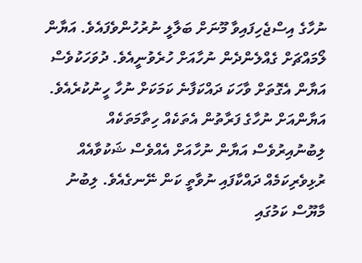ނުހާގެ އިސްޖެހިފައިވާ މޫނަށް ބަލާލީ ނުރުހުންވެފައެވެ. އަޔާން ލޯމައްޗަށް ގެއްލެންދެން ނުހާއަށް ހުރެވުނީއެވެ. ދުވަހަކުވެސް އަޔާން އެގޮތަށް ވާހަކަ ދައްކަފާނެ ކަމަކަށް ނުހާ ހީނުކުރެއެވެ. އަޔާންއަށް ނުހާގެ ފަރާތުން އެތަކެއް ހިތާމަތަކެއް ލިބުނުއިރުވެސް އަޔާން ނުހާއަށް އެއްވެސް ޝަކުވާއެއް ރުޅިވެރިކަމެއް ދައްކާފައި ނުވާތީ ކަން ނޭނގެއެވެ. ލިބުނު މާޔޫސް ކަމުގައި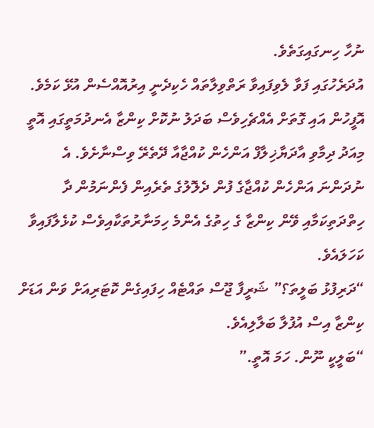ނުހާ ހިނގައިގަތެވެ.
އުދަރެހުގައި ފަވާ ލެވިފައިވާ ރަތްވިލާތައް ހެކިދެނީ އިރުއޮއްސެން އުޅޭ ކަމެވެ. އޮފީހުން އައި ގޮތަށް އެއްޗެހިވެސް ބަދަލު ނުކޮށް ކިންޒާ އެނދުމަތީގައި އޮތީ މިއަދު ދިމާވި އާދަޔާޚިލާފް އަންހެން ކުއްޖާއާ ދޭތެރޭ ވިސްނާށެވެ. އެ ނުދަންނަ އަންހެން ކުއްޖާގެ ފުން ދެލޮލުގެ ތެރެއިން ފެންނަމުން ދާ ހިތްދަތިކަމާއި ވޭން ކިންޒާ ގެ ހިތުގެ އެންމެ ހިމަނާރުތަކާއިވެސް ކުޅެލާފައިވާ ކަހަލައެވެ.
“ދަރިފުޅު ބަލީތަ؟” ޝަރީފާ ޖޫސް ތައްޓެއް ހިފައިގެން ކޮޓަރިއަށް ވަން އަޑަށް ކިންޒާ އިސް އުފުލާ ބަލާލިއެވެ.
“ބަލީކީ ނޫން. ހަމަ އޮތީ.”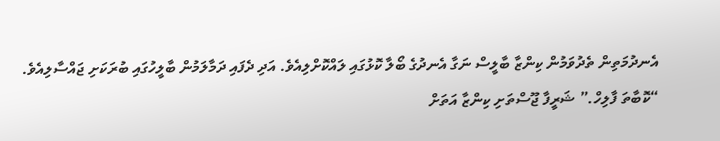އެނދުމަތިން ތެދުވަމުން ކިންޒާ ބާލީސް ނަގާ އެނދުގެ ބޯލާ ކޮޅުގައި ލައްކޮށްލިއެވެ. އަދި ދެފައި ދަމާލަމުން ބާލީހުގައި ބުރަކަށި ޖައްސާލިއެވެ.
“ކޮބާތަ ފާލިހް.” ޝަރީފާ ޖޫސްތަށި ކިންޒާ އަތަށް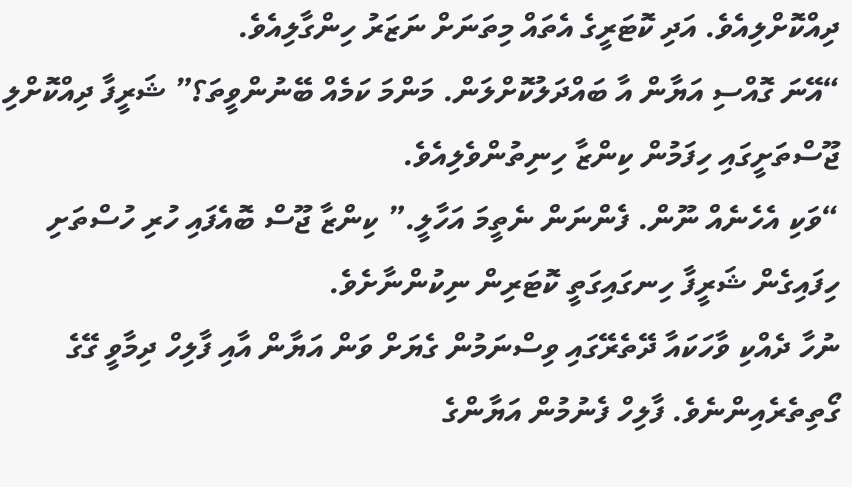ދިއްކޮށްލިއެވެ. އަދި ކޮޓަރީގެ އެތައް މިތަނަށް ނަޒަރު ހިންގާލިއެވެ.
“އޭނަ ގޮއްސި އަޔާން އާ ބައްދަލުކޮށްލަން. މަންމަ ކަމެއް ބޭނުންވީތަ؟” ޝަރީފާ ދިއްކޮށްލި ޖޫސްތަށީގައި ހިފަމުން ކިންޒާ ހިނިތުންވެލިއެވެ.
“ވަކި އެހެނެއް ނޫން. ފެންނަން ނެތީމަ އަހާލީ.” ކިންޒާ ޖޫސް ބޮއެފައި ހުރި ހުސްތަށި ހިފައިގެން ޝަރީފާ ހިނގައިގަތީ ކޮޓަރިން ނިކުންނާށެވެ.
ނުހާ ދެއްކި ވާހަކައާ ދޭތެރޭގައި ވިސްނަމުން ގެޔަށް ވަން އަޔާން އާއި ފާލިހް ދިމާވީ ގޭގެ ގޯތިތެރެއިންނެވެ. ފާލިހް ފެނުމުން އަޔާންގެ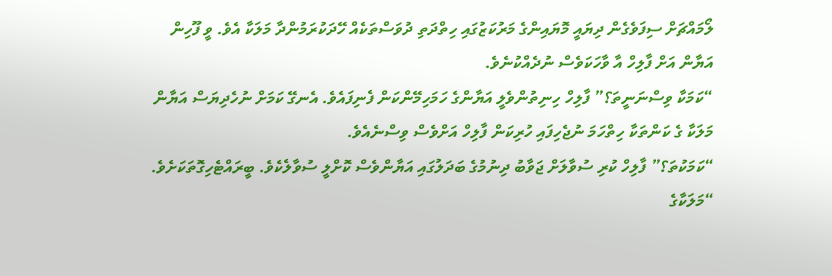ލޯމައްޗަށް ސިފަވެގެން ދިޔައީ މޮޔައިންގެ މަރުކަޒުގައި ހިތްދަތި ދުވަސްތަކެއް ހޭދަކުރަމުންދާ މަލަކާ އެވެ. ވީ ފޫހިން އަޔާން އަށް ފާލިހް އާ ވާހަކަވެސް ނުދެއްކުނެވެ.
“ކަމަކާ ވިސްނަނީތަ؟” ފާލިހް ހިނިތުންވެލީ އަޔާންގެ ހަމަހިމޭންކަން ފެނިފައެވެ. އެނގޭ ކަމަށް ނުހެދިޔަސް އަޔާން މަލަކާ ގެ ކަންތަކާ ހިތްހަމަ ނުޖެހިފައި ހުރިކަން ފާލިހް އަށްވެސް ވިސްނެއެވެ.
“ކަމަކުތަ؟” ފާލިހް ކުރި ސުވާލަށް ޖަވާބު ދިނުމުގެ ބަދަލުގައި އަޔާންވެސް ކޮށްލީ ސުވާލެކެވެ. ބީރައްޓެހިގޮތަކަށެވެ.
“މަލަކާގެ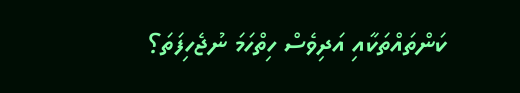ކަންތައްތަކާއި އަދިވެސް ހިތްހަމަ ނުޖެހިފަތަ؟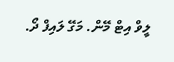ލީވް އިޓް މޭން. މަގޭ ލައިފް ދޯ.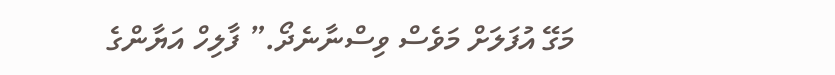މަގޭ އުފަލަށް މަވެސް ވިސްނާނެދޯ.” ފާލިހް އަޔާންގެ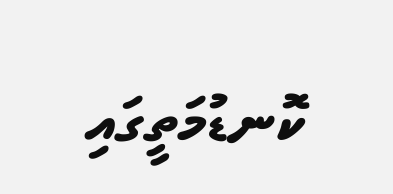ކޮނޑުމަތީގައި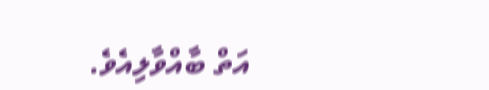އަތް ބާއްވާލިއެވެ.